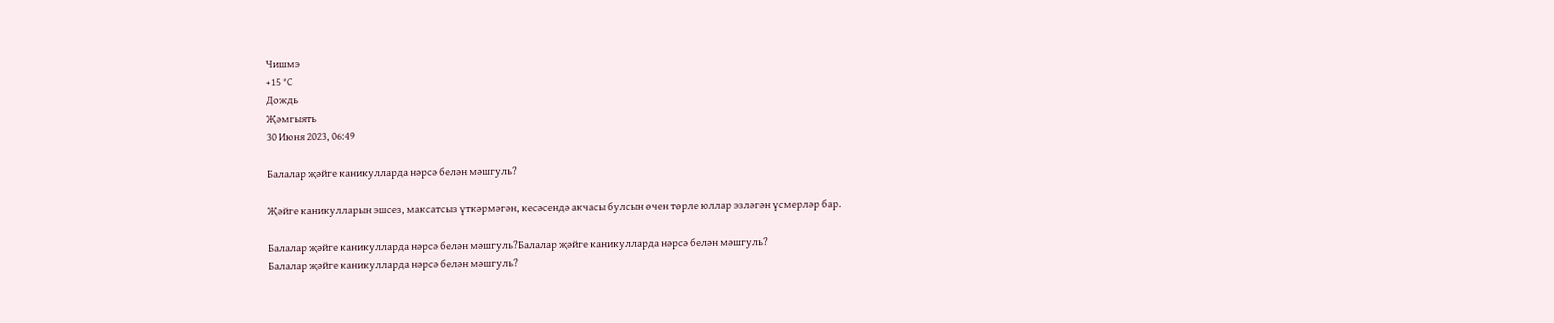Чишмэ
+15 °С
Дождь
Җәмгыять
30 Июня 2023, 06:49

Балалар җәйге каникулларда нәрсә белән мәшгуль?

Җәйге каникулларын эшсез, максатсыз үткәрмәгән, кесәсендә акчасы булсын өчен төрле юллар эзләгән үсмерләр бар.

Балалар җәйге каникулларда нәрсә белән мәшгуль?Балалар җәйге каникулларда нәрсә белән мәшгуль?
Балалар җәйге каникулларда нәрсә белән мәшгуль?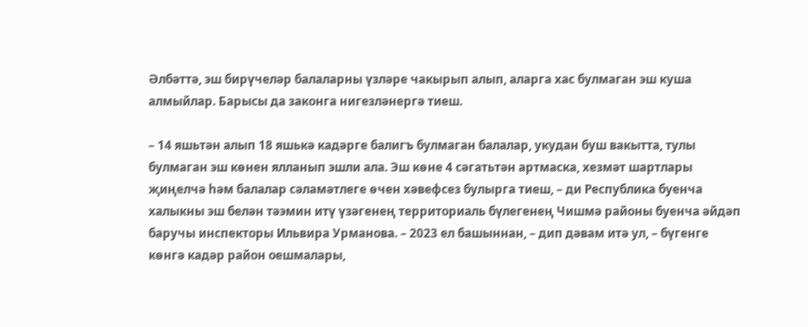Әлбәттә, эш бирүчеләр балаларны үзләре чакырып алып, аларга хас булмаган эш куша алмыйлар. Барысы да законга нигезләнергә тиеш.

– 14 яшьтән алып 18 яшькә кадәрге балигъ булмаган балалар, укудан буш вакытта, тулы булмаган эш көнен ялланып эшли ала. Эш көне 4 сәгатьтән артмаска, хезмәт шартлары җиңелчә һәм балалар сәламәтлеге өчен хәвефсез булырга тиеш, – ди Республика буенча халыкны эш белән тәэмин итү үзәгенең территориаль бүлегенең Чишмә районы буенча әйдәп баручы инспекторы Ильвира Урманова. – 2023 ел башыннан, – дип дәвам итә ул, – бүгенге көнгә кадәр район оешмалары,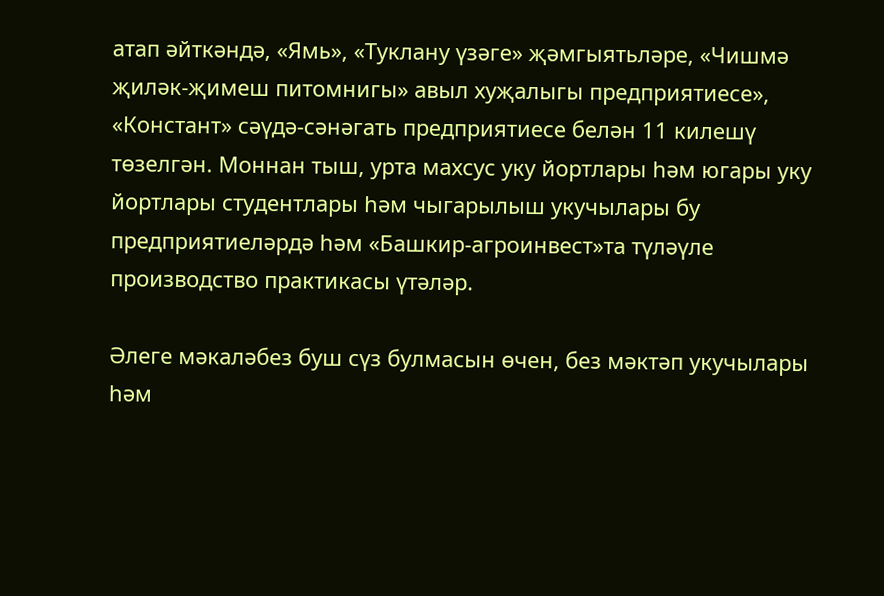атап әйткәндә, «Ямь», «Туклану үзәге» җәмгыятьләре, «Чишмә җиләк-җимеш питомнигы» авыл хуҗалыгы предприятиесе», «Констант» сәүдә-сәнәгать предприятиесе белән 11 килешү төзелгән. Моннан тыш, урта махсус уку йортлары һәм югары уку йортлары студентлары һәм чыгарылыш укучылары бу предприятиеләрдә һәм «Башкир-агроинвест»та түләүле производство практикасы үтәләр.

Әлеге мәкаләбез буш сүз булмасын өчен, без мәктәп укучылары һәм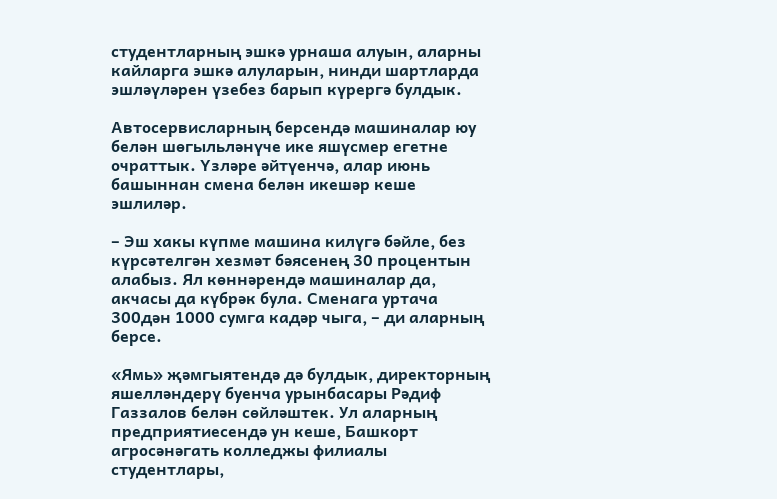студентларның эшкә урнаша алуын, аларны кайларга эшкә алуларын, нинди шартларда эшләүләрен үзебез барып күрергә булдык.

Автосервисларның берсендә машиналар юу белән шөгыльләнүче ике яшүсмер егетне очраттык. Үзләре әйтүенчә, алар июнь башыннан смена белән икешәр кеше эшлиләр.

– Эш хакы күпме машина килүгә бәйле, без күрсәтелгән хезмәт бәясенең 30 процентын алабыз. Ял көннәрендә машиналар да, акчасы да күбрәк була. Сменага уртача 300дән 1000 сумга кадәр чыга, – ди аларның берсе.

«Ямь» җәмгыятендә дә булдык, директорның яшелләндерү буенча урынбасары Рәдиф Газзалов белән сөйләштек. Ул аларның предприятиесендә ун кеше, Башкорт агросәнәгать колледжы филиалы студентлары,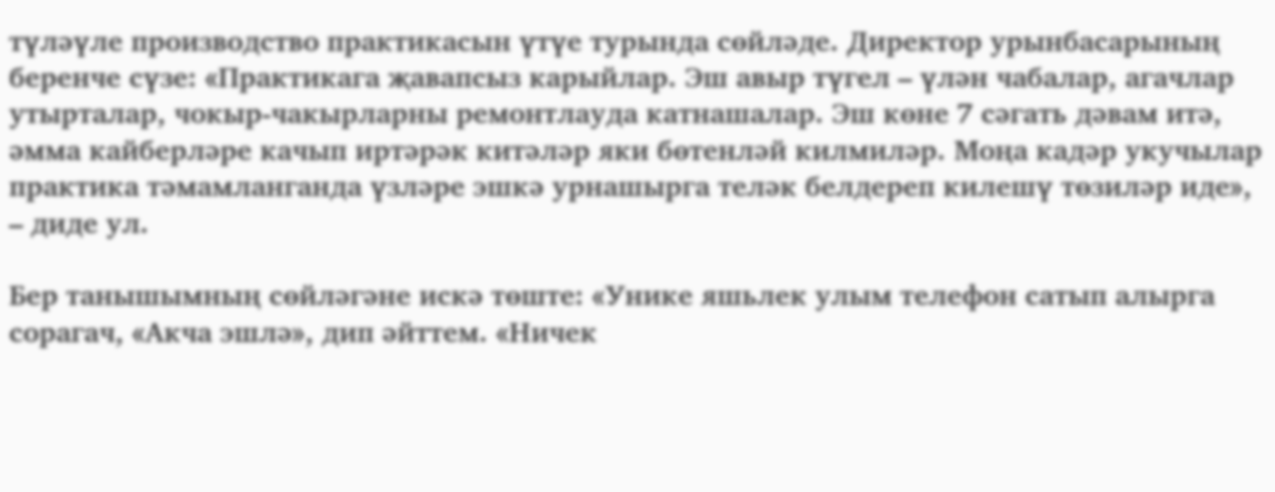түләүле производство практикасын үтүе турында сөйләде. Директор урынбасарының беренче сүзе: «Практикага җавапсыз карыйлар. Эш авыр түгел – үлән чабалар, агачлар утырталар, чокыр-чакырларны ремонтлауда катнашалар. Эш көне 7 сәгать дәвам итә, әмма кайберләре качып иртәрәк китәләр яки бөтенләй килмиләр. Моңа кадәр укучылар практика тәмамланганда үзләре эшкә урнашырга теләк белдереп килешү төзиләр иде», – диде ул.

Бер танышымның сөйләгәне искә төште: «Унике яшьлек улым телефон сатып алырга сорагач, «Акча эшлә», дип әйттем. «Ничек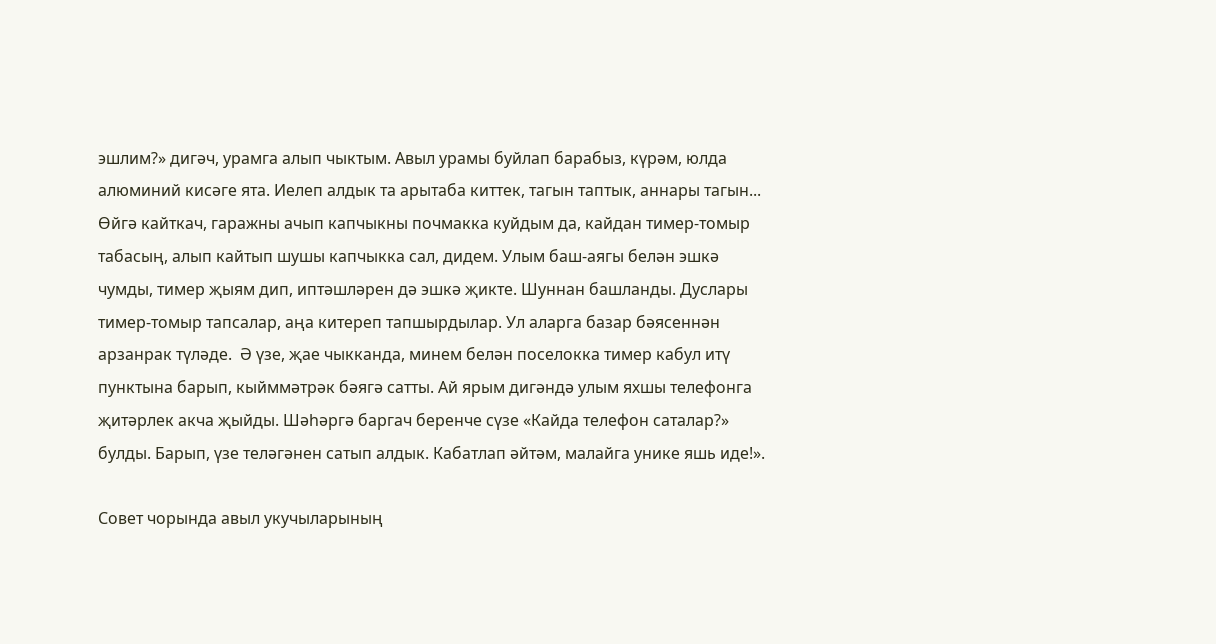эшлим?» дигәч, урамга алып чыктым. Авыл урамы буйлап барабыз, күрәм, юлда алюминий кисәге ята. Иелеп алдык та арытаба киттек, тагын таптык, аннары тагын... Өйгә кайткач, гаражны ачып капчыкны почмакка куйдым да, кайдан тимер-томыр табасың, алып кайтып шушы капчыкка сал, дидем. Улым баш-аягы белән эшкә чумды, тимер җыям дип, иптәшләрен дә эшкә җикте. Шуннан башланды. Дуслары тимер-томыр тапсалар, аңа китереп тапшырдылар. Ул аларга базар бәясеннән арзанрак түләде.  Ә үзе, җае чыкканда, минем белән поселокка тимер кабул итү пунктына барып, кыйммәтрәк бәягә сатты. Ай ярым дигәндә улым яхшы телефонга җитәрлек акча җыйды. Шәһәргә баргач беренче сүзе «Кайда телефон саталар?» булды. Барып, үзе теләгәнен сатып алдык. Кабатлап әйтәм, малайга унике яшь иде!».

Совет чорында авыл укучыларының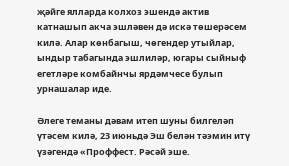җәйге ялларда колхоз эшендә актив катнашып акча эшләвен дә искә төшерәсем килә. Алар көнбагыш, чөгендер утыйлар, ындыр табагында эшлиләр, югары сыйныф егетләре комбайнчы ярдәмчесе булып урнашалар иде.

Әлеге теманы дәвам итеп шуны билгеләп үтәсем килә, 23 июньдә Эш белән тәэмин итү үзәгендә «Проффест. Рәсәй эше.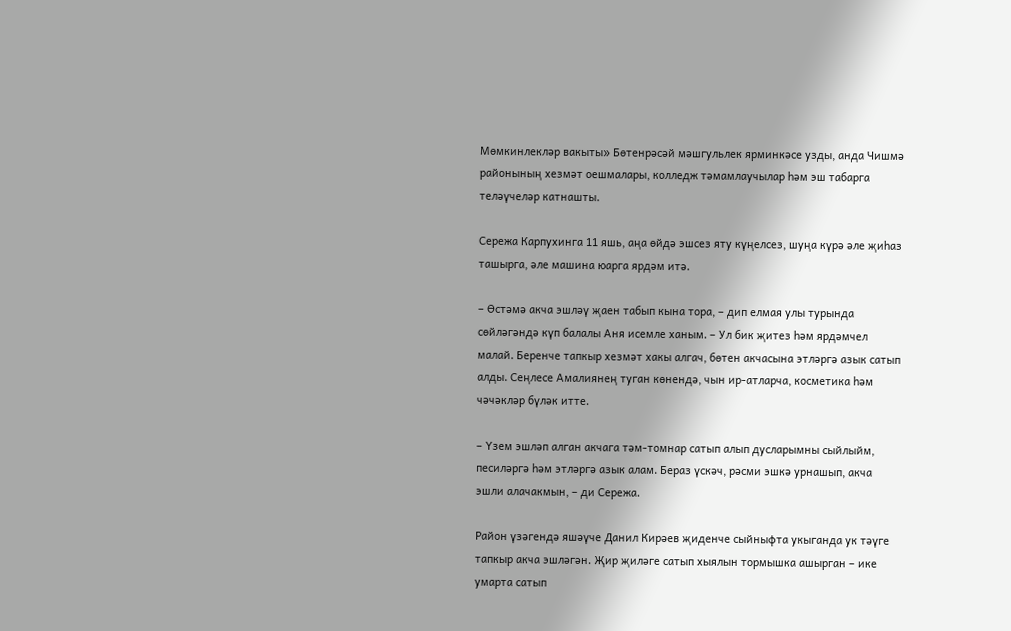Мөмкинлекләр вакыты» Бөтенрәсәй мәшгульлек ярминкәсе узды, анда Чишмә районының хезмәт оешмалары, колледж тәмамлаучылар һәм эш табарга теләүчеләр катнашты.

Сережа Карпухинга 11 яшь, аңа өйдә эшсез яту күңелсез, шуңа күрә әле җиһаз ташырга, әле машина юарга ярдәм итә.

– Өстәмә акча эшләү җаен табып кына тора, – дип елмая улы турында сөйләгәндә күп балалы Аня исемле ханым. – Ул бик җитез һәм ярдәмчел малай. Беренче тапкыр хезмәт хакы алгач, бөтен акчасына этләргә азык сатып алды. Сеңлесе Амалиянең туган көнендә, чын ир-атларча, косметика һәм чәчәкләр бүләк итте.

– Үзем эшләп алган акчага тәм-томнар сатып алып дусларымны сыйлыйм, песиләргә һәм этләргә азык алам. Бераз үскәч, рәсми эшкә урнашып, акча эшли алачакмын, – ди Сережа.

Район үзәгендә яшәүче Данил Кирәев җиденче сыйныфта укыганда ук тәүге тапкыр акча эшләгән. Җир җиләге сатып хыялын тормышка ашырган – ике умарта сатып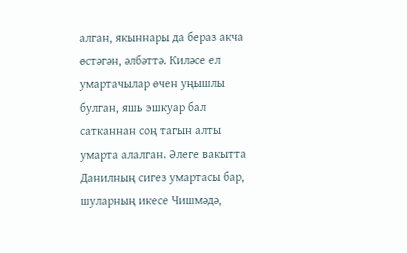алган, якыннары да бераз акча өстәгән, әлбәттә. Киләсе ел умартачылар өчен уңышлы булган, яшь эшкуар бал сатканнан соң тагын алты умарта алалган. Әлеге вакытта Данилның сигез умартасы бар, шуларның икесе Чишмәдә,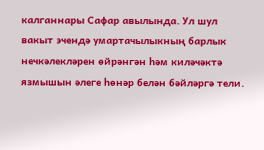калганнары Сафар авылында. Ул шул вакыт эчендә умартачылыкның барлык нечкәлекләрен өйрәнгән һәм киләчәктә язмышын әлеге һөнәр белән бәйләргә тели.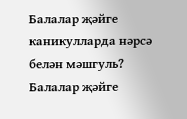Балалар җәйге каникулларда нәрсә белән мәшгуль?
Балалар җәйге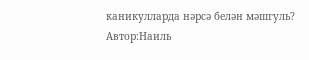каникулларда нәрсә белән мәшгуль?
Автор:Наиль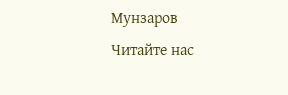Мунзаров
Читайте нас